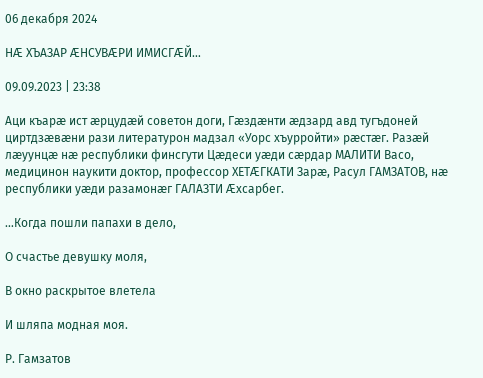06 декабря 2024

НÆ ХЪАЗАР ÆНСУВÆРИ ИМИСГÆЙ…

09.09.2023 | 23:38

Аци къарæ ист æрцудæй советон доги, Гæздæнти æдзард авд тугъдоней циртдзæвæни рази литературон мадзал «Уорс хъурройти» рæстæг. Разæй лæуунцæ нæ республики финсгути Цæдеси уæди сæрдар МАЛИТИ Васо, медицинон наукити доктор, профессор ХЕТÆГКАТИ Зарæ, Расул ГАМЗАТОВ, нæ республики уæди разамонæг ГАЛАЗТИ Æхсарбег.

…Когда пошли папахи в дело,

О счастье девушку моля,

В окно раскрытое влетела

И шляпа модная моя.

Р. Гамзатов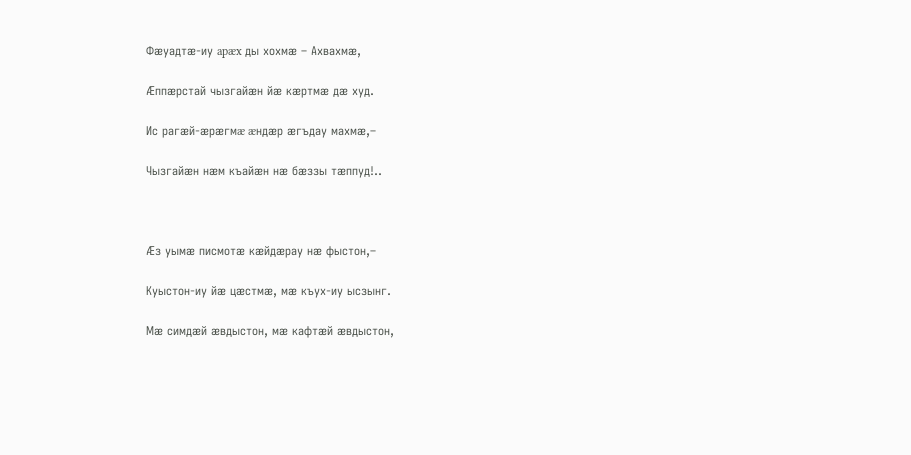Фæуадтæ-иу apæx ды хохмæ – Ахвахмæ,

Æппæрстай чызгайæн йæ кæртмæ дæ худ.

Иc рагæй-æрæгмæ æндæр æгъдау махмæ,–

Чызгайæн нæм къайæн нæ бæззы тæппуд!..



Æз уымæ писмотæ кæйдæрау нæ фыстон,–

Куыстон-иу йæ цæстмæ, мæ къух-иу ысзынг.

Мæ симдæй æвдыстон, мæ кафтæй æвдыстон,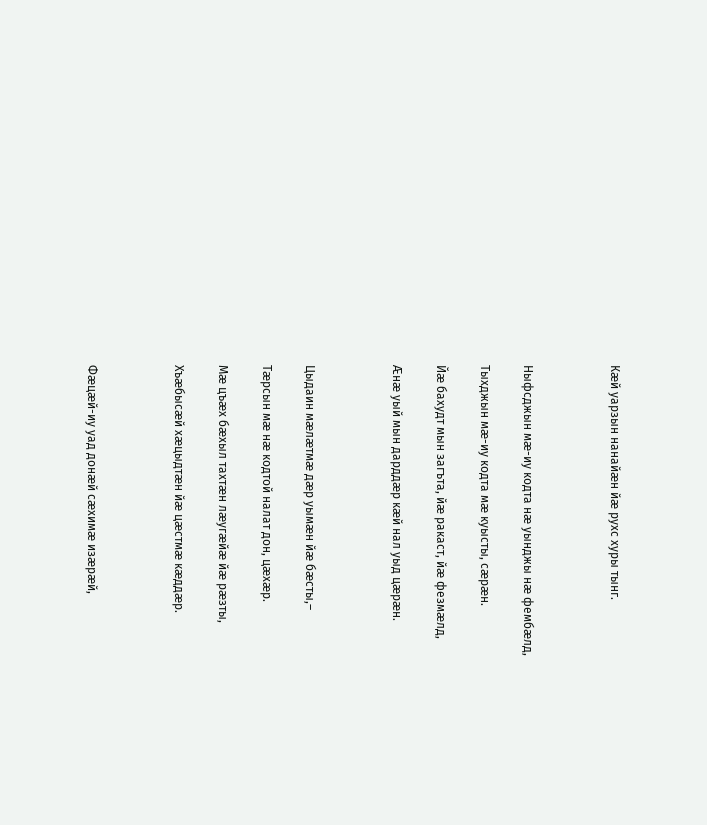Кæй уарзын нанайæн йæ рухс хуры тынг.



Ныфсджын мæ-иу кодта нæ уынджы нæ фембæлд,

Тыхджын мæ-иу кодта мæ куысты, сæрæн.

Йæ бахудт мын загъта, йæ ракаст, йæ фезмæлд,

Æнæ уый мын дарддæр кæй нал уыд цæрæн.



Цыдаин мæлæтмæ дæр уымæн йæ бæсты,–

Тæрсын мæ нæ кодтой налат дон, цæхæр.

Мæ цъæх бæхыл тахтæн лæугæйæ йæ рæзты,

Хъæбысæй хæцыдтæн йæ цæстмæ кæддæр.



Фæцæй-иу уад донæй сæхимæ изæрæй,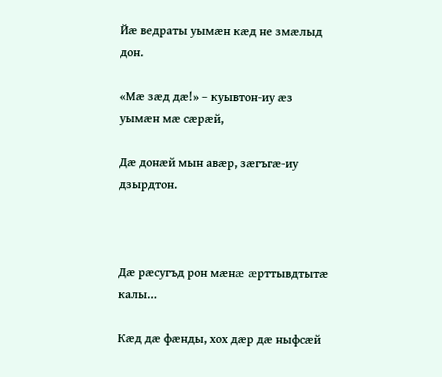Йæ ведраты уымæн кæд не змæлыд дон.

«Мæ зæд дæ!» – куывтон-иу æз уымæн мæ сæрæй,

Дæ донæй мын авæр, зæгъгæ-иу дзырдтон.



Дæ рæсугъд рон мæнæ æрттывдтытæ калы…

Кæд дæ фæнды, хох дæр дæ ныфсæй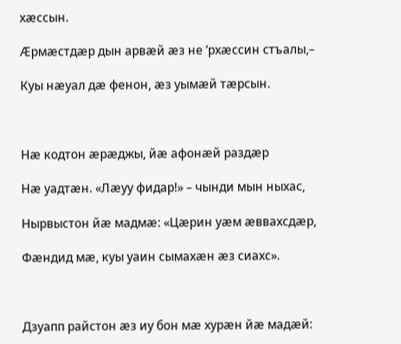хæссын.

Æрмæстдæр дын арвæй æз не ’рхæссин стъалы,–

Куы нæуал дæ фенон, æз уымæй тæрсын.



Нæ кодтон æрæджы, йæ афонæй раздæр

Нæ уадтæн. «Лæуу фидар!» – чынди мын ныхас,

Нырвыстон йæ мадмæ: «Цæрин уæм æввахсдæр,

Фæндид мæ, куы уаин сымахæн æз сиахс».



Дзуапп райстон æз иу бон мæ хурæн йæ мадæй: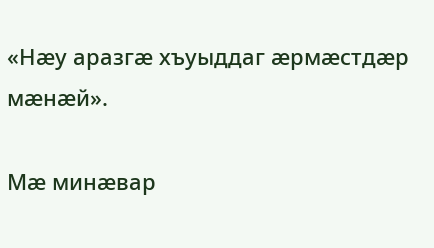«Нæу аразгæ хъуыддаг æрмæстдæр мæнæй».

Мæ минæвар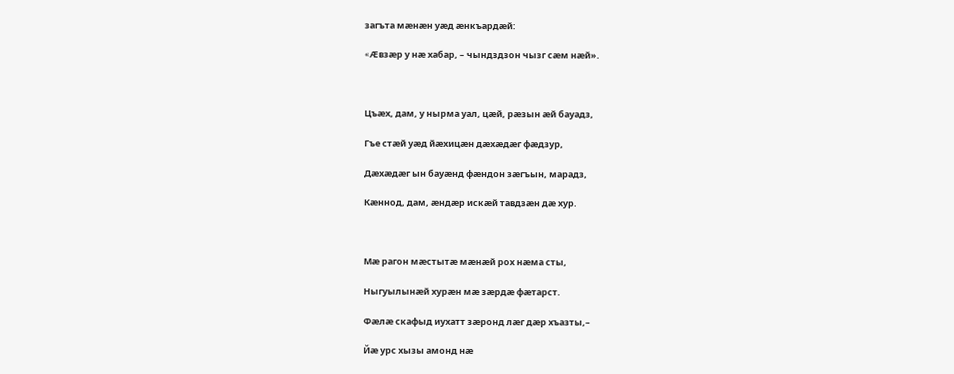загъта мæнæн уæд æнкъардæй:

«Æвзæр у нæ хабар, – чындздзон чызг сæм нæй».



Цъæх, дам, у нырма уал, цæй, рæзын æй бауадз,

Гъе стæй уæд йæхицæн дæхæдæг фæдзур,

Дæхæдæг ын бауæнд фæндон зæгъын, марадз,

Кæннод, дам, æндæр искæй тавдзæн дæ хур.



Мæ рагон мæстытæ мæнæй рох нæма сты,

Ныгуылынæй хурæн мæ зæрдæ фæтарст.

Фæлæ скафыд иухатт зæронд лæг дæр хъазты,–

Йæ урс хызы амонд нæ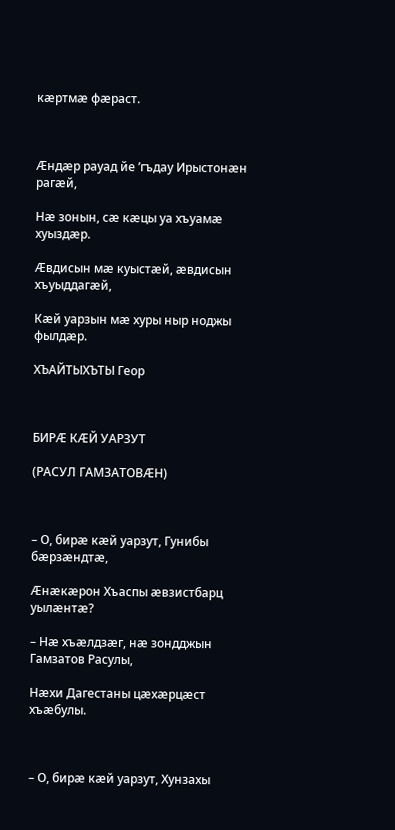кæртмæ фæраст.



Æндæр рауад йе ’гъдау Ирыстонæн рагæй,

Нæ зонын, сæ кæцы уа хъуамæ хуыздæр.

Æвдисын мæ куыстæй, æвдисын хъуыддагæй,

Кæй уарзын мæ хуры ныр ноджы фылдæр.

ХЪАЙТЫХЪТЫ Геор



БИРÆ КÆЙ УАРЗУТ

(РАСУЛ ГАМЗАТОВÆН)



– О, бирæ кæй уарзут, Гунибы бæрзæндтæ,

Æнæкæрон Хъаспы æвзистбарц уылæнтæ?

– Нæ хъæлдзæг, нæ зондджын Гамзатов Paсулы,

Нæхи Дагестаны цæхæрцæст хъæбулы.



– О, бирæ кæй уарзут, Хунзахы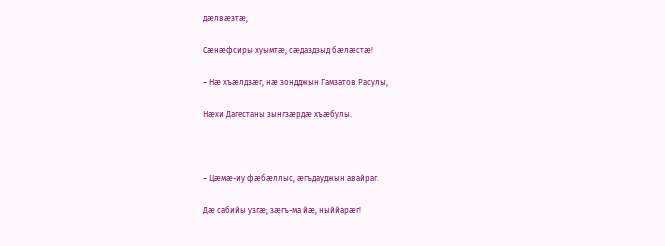дæлвæзтæ,

Сæнæфсиры хуымтæ, сæдаздзыд бæлæстæ!

– Нæ хъæлдзæг, нæ зондджын Гамзатов Расулы,

Нæхи Дагестаны зынгзæрдæ хъæбулы.



– Цæмæ-иу фæбæллыс, æгъдауджын авайраг.

Дæ сабийы узгæ; зæгъ-ма йæ, ныййарæг!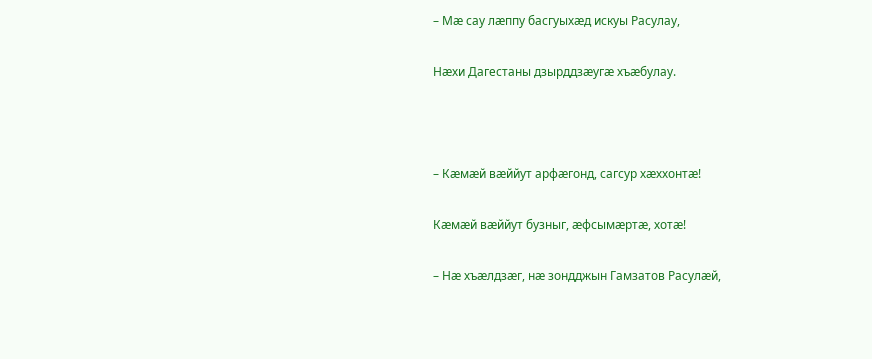– Мæ сау лæппу басгуыхæд искуы Расулау,

Нæхи Дагестаны дзырддзæугæ хъæбулау.



– Кæмæй вæййут арфæгонд, сагсур хæххонтæ!

Кæмæй вæййут бузныг, æфсымæртæ, хотæ!

– Нæ хъæлдзæг, нæ зондджын Гамзатов Расулæй,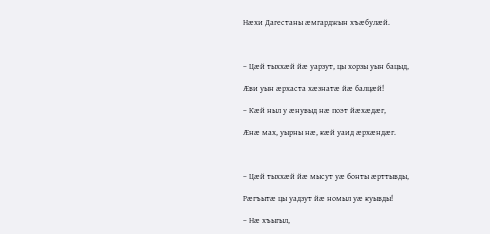Нæхи Дагестаны æмгарджын хъæбулæй.



– Цæй тыххæй йæ уарзут, цы хорзы уын бацыд,

Æви уын æрхаста хæзнатæ йæ балцæй!

– Кæй ныл у æнувыд нæ поэт йæхæдæг,

Æнæ мах, уырны нæ, кæй уаид æрхæндæг.



– Цæй тыххæй йæ мысут уæ бонты æрттывды,

Рæгъытæ цы уадзут йæ номыл уæ куывды!

– Нæ хъыгыл,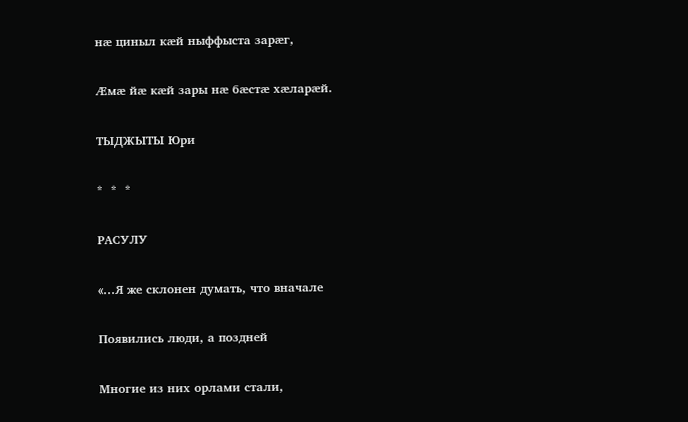нæ циныл кæй ныффыста зарæг,

Æмæ йæ кæй зары нæ бæстæ хæларæй.

ТЫДЖЫТЫ Юри

*  *  *

РАСУЛУ

«…Я же склонен думать, что вначале

Появились люди, а поздней

Многие из них орлами стали,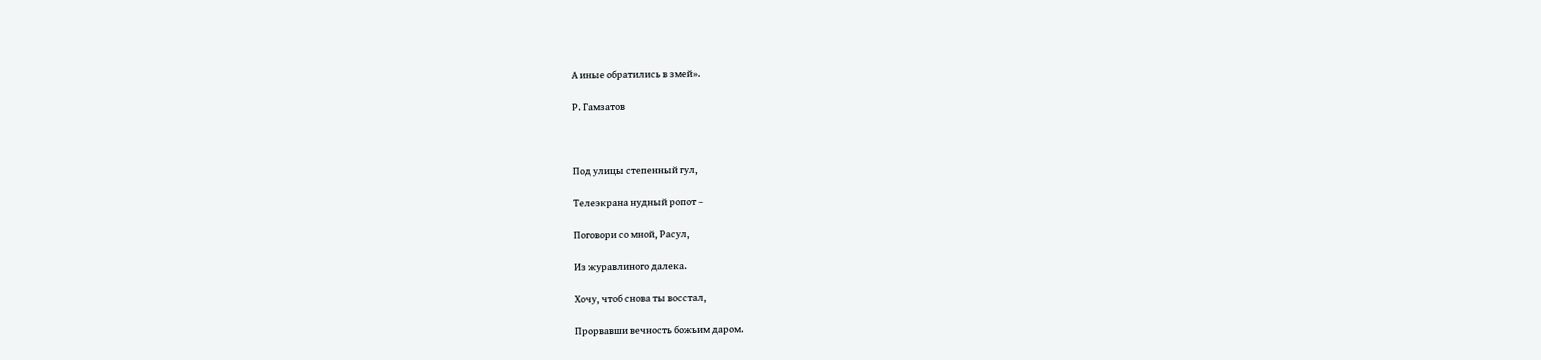А иные обратились в змей».

Р. Гамзатов



Под улицы степенный гул,

Телеэкрана нудный ропот –

Поговори со мной, Расул,

Из журавлиного далека.

Хочу, чтоб снова ты восстал,

Прорвавши вечность божьим даром.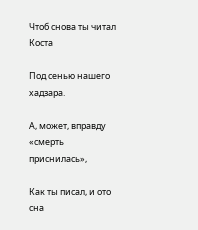Чтоб снова ты читал Коста

Под сенью нашего хадзара.

А, может, вправду «смерть приснилась»,

Как ты писал, и ото сна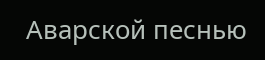Аварской песнью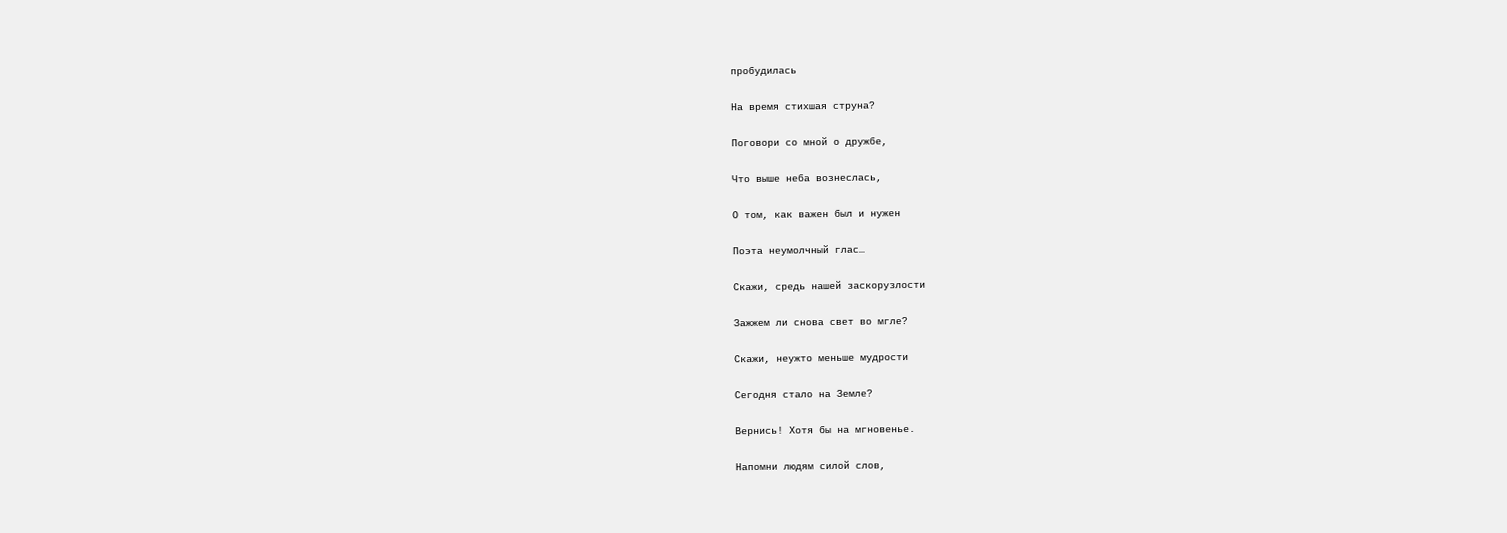пробудилась

На время стихшая струна?

Поговори со мной о дружбе,

Что выше неба вознеслась,

О том, как важен был и нужен

Поэта неумолчный глас…

Скажи, средь нашей заскорузлости

Зажжем ли снова свет во мгле?

Скажи, неужто меньше мудрости

Сегодня стало на Земле?

Вернись! Хотя бы на мгновенье.

Напомни людям силой слов,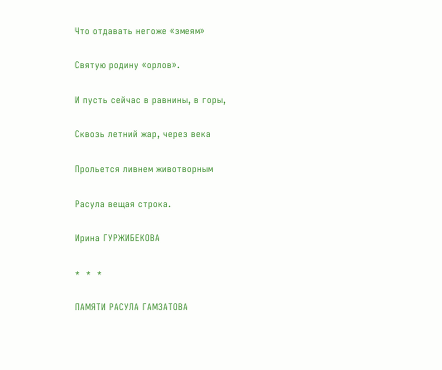Что отдавать негоже «змеям»

Святую родину «орлов».

И пусть сейчас в равнины, в горы,

Сквозь летний жар, через века

Прольется ливнем животворным

Расула вещая строка.

Ирина ГУРЖИБЕКОВА

*  *  *

ПАМЯТИ РАСУЛА ГАМЗАТОВА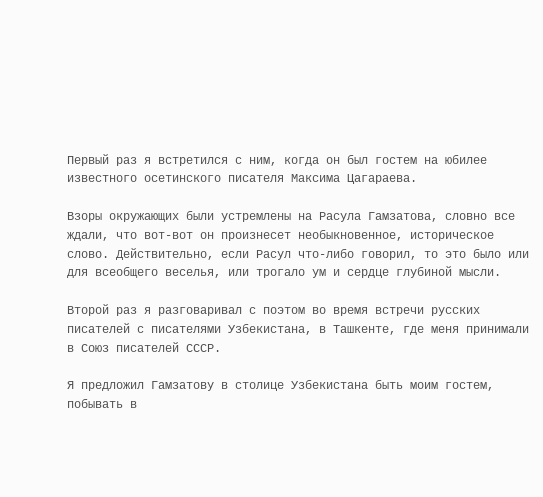Первый раз я встретился с ним, когда он был гостем на юбилее известного осетинского писателя Максима Цагараева.

Взоры окружающих были устремлены на Расула Гамзатова, словно все ждали, что вот-вот он произнесет необыкновенное, историческое слово. Действительно, если Расул что-либо говорил, то это было или для всеобщего веселья, или трогало ум и сердце глубиной мысли.

Второй раз я разговаривал с поэтом во время встречи русских писателей с писателями Узбекистана, в Ташкенте, где меня принимали в Союз писателей СССР.

Я предложил Гамзатову в столице Узбекистана быть моим гостем, побывать в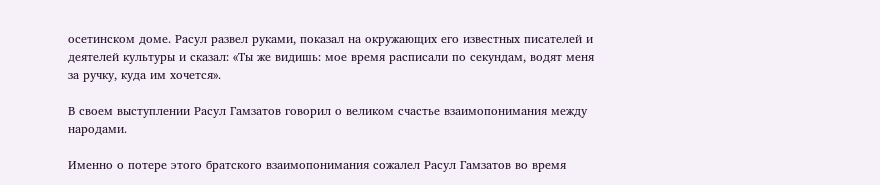осетинском доме. Расул развел руками, показал на окружающих его известных писателей и деятелей культуры и сказал: «Ты же видишь: мое время расписали по секундам, водят меня за ручку, куда им хочется».

В своем выступлении Расул Гамзатов говорил о великом счастье взаимопонимания между народами.

Именно о потере этого братского взаимопонимания сожалел Расул Гамзатов во время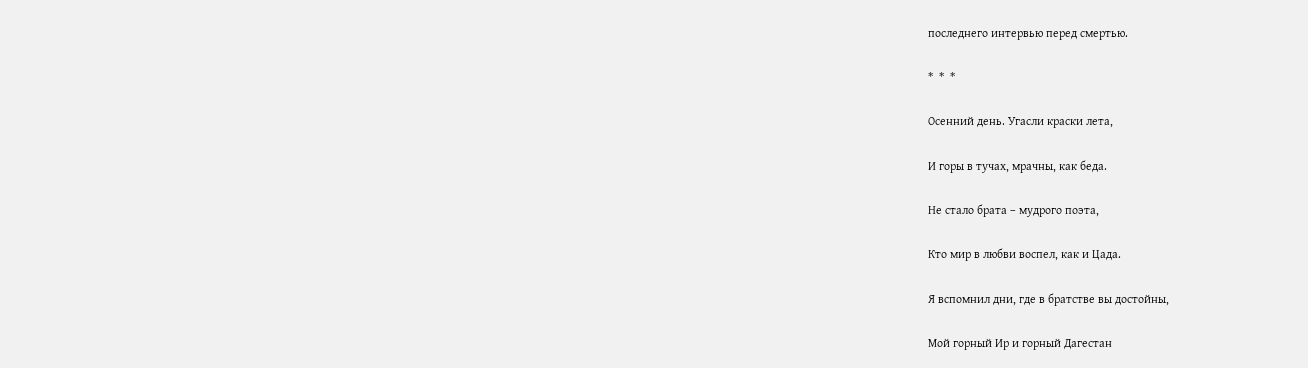последнего интервью перед смертью.

*  *  *

Осенний день. Угасли краски лета,

И горы в тучах, мрачны, как беда.

Не стало брата – мудрого поэта,

Кто мир в любви воспел, как и Цада.

Я вспомнил дни, где в братстве вы достойны,

Мой горный Ир и горный Дагестан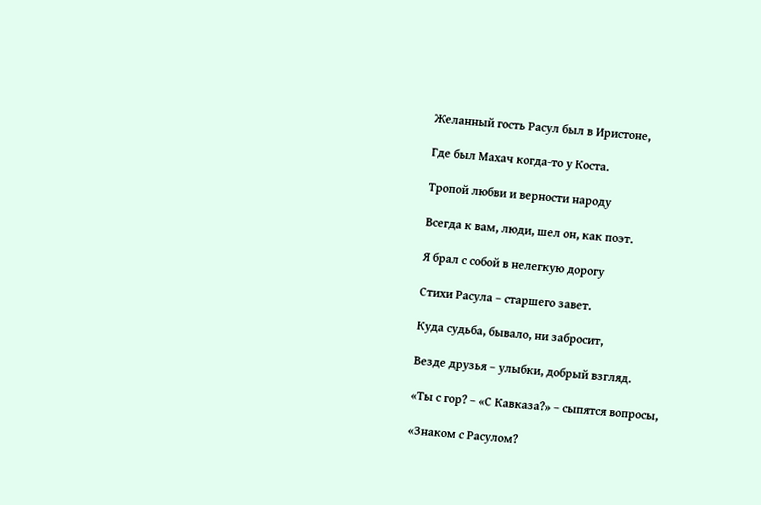Желанный гость Расул был в Иристоне,

Где был Махач когда-то у Коста.

Тропой любви и верности народу

Всегда к вам, люди, шел он, как поэт.

Я брал с собой в нелегкую дорогу

Стихи Расула – старшего завет.

Куда судьба, бывало, ни забросит,

Везде друзья – улыбки, добрый взгляд.

«Ты с гор? – «С Кавказа?» – сыпятся вопросы,

«Знаком с Расулом?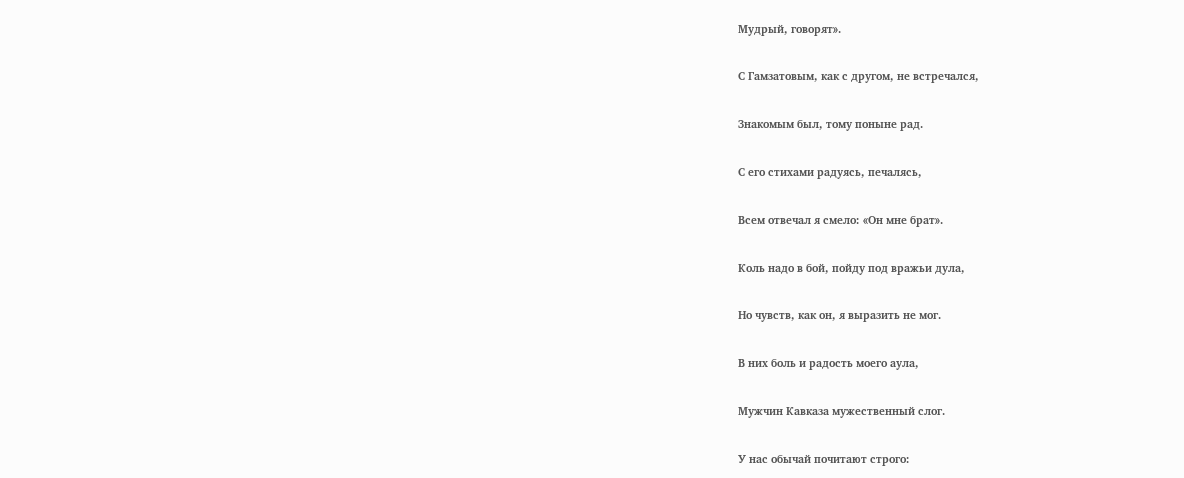Мудрый, говорят».

С Гамзатовым, как с другом, не встречался,

Знакомым был, тому поныне рад.

С его стихами радуясь, печалясь,

Всем отвечал я смело: «Он мне брат».

Коль надо в бой, пойду под вражьи дула,

Но чувств, как он, я выразить не мог.

В них боль и радость моего аула,

Мужчин Кавказа мужественный слог.

У нас обычай почитают строго: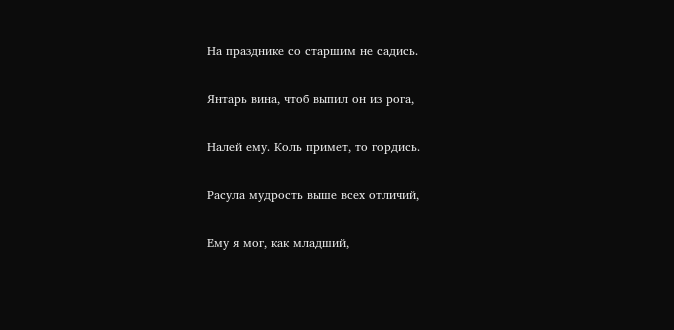На празднике со старшим не садись.

Янтарь вина, чтоб выпил он из рога,

Налей ему. Коль примет, то гордись.

Расула мудрость выше всех отличий,

Ему я мог, как младший,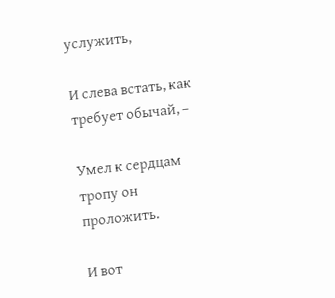услужить,

И слева встать, как требует обычай, –

Умел к сердцам тропу он проложить.

И вот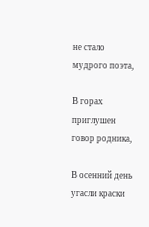не стало мудрого поэта,

В горах приглушен говор родника,

В осенний день угасли краски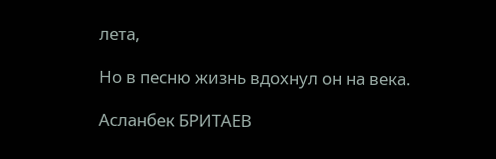лета,

Но в песню жизнь вдохнул он на века.

Асланбек БРИТАЕВ